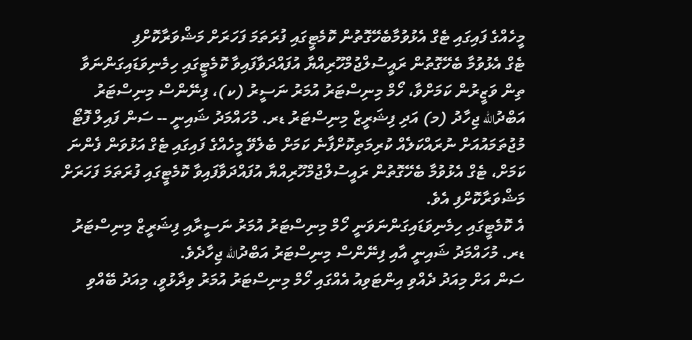މީހެއްގެ ފައިގައި ޓެގް އެޅުވުމާބެހޭގޮތުން ކޮމެޓީގައި ފުރަތަމަ ފަހަރަށް މަޝްވަރާކޮށްފި
ޓެގް އެޅުވުމާ ބެހޭގޮތުން ރައީސުލްޖުމްހޫރިއްޔާ އުފައްދަވާފައިވާ ކޮމެޓީގައި ހިމެނިވަޑައިގަންނަވާ ތިން ވަޒީރުން ކަމަށްވާ، ހޯމް މިނިސްޓަރު އުމަރު ނަސީރު (ކ)، ފިނޭންސް މިނިސްޓަރު އަބްދުالله ޖިހާދު (މ) އަދި ފިޝަރީޒް މިނިސްޓަރު ޑރ. މުހައްމަދު ޝައިނީ -- ސަން ފައިލް ފޮޓޯ
މުޖުތަމައުއަށް ނުރައްކަލެއް ކުރިމަތިކޮށްފާނެ ކަމަށް ބެލެވޭ މީހެއްގެ ފައިގައި ޓެގް އަޅުވަން ފެންނަ ކަމަށް، ޓެގް އެޅުވުމާ ބެހޭގޮތުން ރައީސުލްޖުމްހޫރިއްޔާ އުފައްދަވާފައިވާ ކޮމެޓީގައި ފުރަތަމަ ފަހަރަށް މަޝްވަރާކޮށްފި އެވެ.
އެ ކޮމެޓީގައި ހިމެނިވަޑައިގަންނަވަނީ ހޯމް މިނިސްޓަރު އުމަރު ނަސީރާއި ފިޝަރީޒް މިނިސްޓަރު ޑރ. މުހައްމަދު ޝައިނީ އާއި ފިނޭންސް މިނިސްޓަރު އަބްދުالله ޖިހާދެވެ.
ސަން އަށް މިއަދު ދެއްވި އިންޓަވިއު އެއްގައި ހޯމް މިނިސްޓަރު އުމަރު ވިދާޅުވީ، މިއަދު ބޭއްވި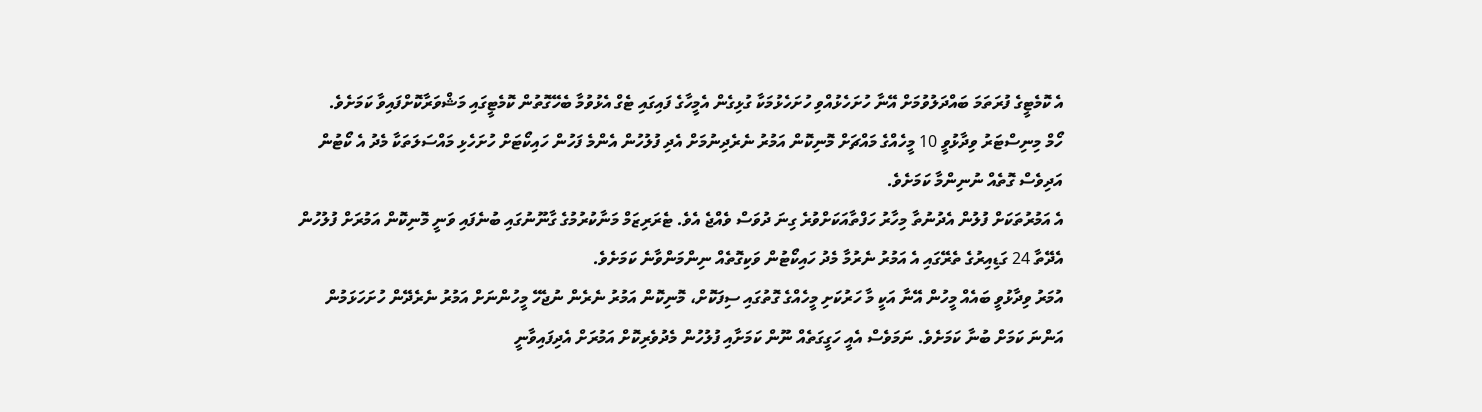އެ ކޮމެޓީގެ ފުރަތަމަ ބައްދަލުވުމަށް އޭނާ ހުށަހެޅުއްވި ހުށަހެޅުމަކާ ގުޅިގެން އެމީހާގެ ފައިގައި ޓެގް އެޅުވުމާ ބެހޭގޮތުން ކޮމެޓީގައި މަޝްވަރާކޮށްފައިވާ ކަމަށެވެ.
ހޯމް މިނިސްޓަރު ވިދާޅުވީ 10 މީހެއްގެ މައްޗަށް މޮނިކޮން އަމުރު ނެރެދިނުމަށް އެދި ފުލުހުން އެންމެ ފަހުން ހައިކޯޓަށް ހުށަހެޅި މައްސަލަތަކާ މެދު އެ ކޯޓުން އަދިވެސް ގޮތެއް ނުނިންމާ ކަމަށެވެ.
އެ އަމުރުތަކަށް ފުލުން އެދުނުތާ މިހާރު ހަފްތާއަކަށްވުރެ ގިނަ ދުވަސް ވެއްޖެ އެވެ. ޓެރަރިޒަމް މަނާކުރުމުގެ ގާނޫނުގައި ބުނެފައި ވަނީ މޮނިކޮން އަމުރަށް ފުލުހުން އެދޭތާ 24 ގަޑިއިރުގެ ތެރޭގައި އެ އަމުރު ނެރުމާ މެދު ހައިކޯޓުން ވަކިގޮތެއް ނިންމަންވާނެ ކަމަށެވެ.
އުމަރު ވިދާޅުވީ ބައެއް މީހުން އޭނާ އަކީ މާ ހަރުކަށި މީހެއްގެ ގޮތުގައި ސިފަކޮށް، މޮނިކޮން އަމުރު ނެރެން ނުޖެހޭ މީހުންނަށް އަމުރު ނެރެދޭން ހުށަހަޅަމުން އަންނަ ކަމަށް ބުނާ ކަމަށެވެ. ނަމަވެސް އެއީ ހަގީގަތެއް ނޫން ކަމަށާއި ފުލުހުން މެދުވެރިކޮށް އަމުރަށް އެދިފައިވާނީ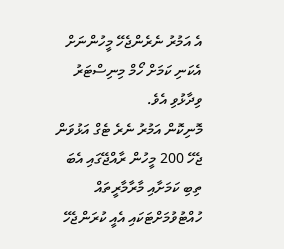އެ އަމުރު ނެރެންޖެހޭ މީހުންނަށް އެކަނި ކަމަށް ހޯމް މިނިސްޓަރު ވިދާޅުވި އެވެ.
މޮނިކޮން އަމުރު ނެރެ ޓެގް އަޅުވަން ޖެހޭ 200 މީހުން ރާއްޖޭގައި އެބަ ތިބި ކަމަށާއި މާރާމާރީތައް ހުއްޓުވުމަށްޓަކައި އެއީ ކުރަންޖެހޭ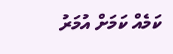ކަމެއް ކަމަށް އުމަރު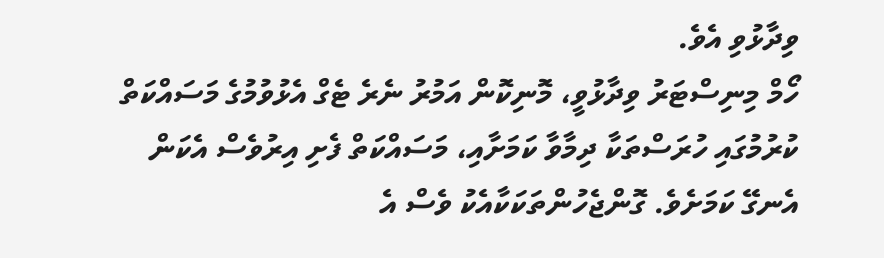ވިދާޅުވި އެވެ.
ހޯމް މިނިސްޓަރު ވިދާޅުވީ، މޮނިކޮން އަމުރު ނެރެ ޓެގް އެޅުވުމުގެ މަސައްކަތް ކުރުމުގައި ހުރަސްތަކާ ދިމާވާ ކަމަށާއި، މަސައްކަތް ފެށި އިރުވެސް އެކަން އެނގޭ ކަމަށެވެ. ގޮންޖެހުންތަކަކާއެކު ވެސް އެ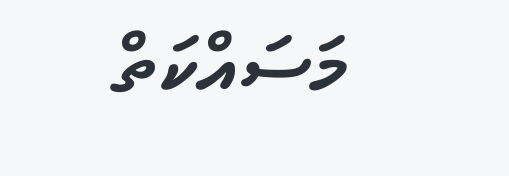މަސައްކަތް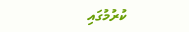ކުރުމުގައި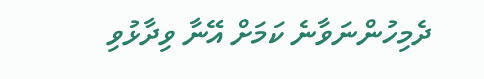ދެމިހުންނަވާނެ ކަމަށް އޭނާ ވިދާޅުވި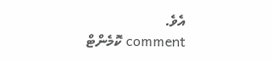އެވެ.
comment ކޮމެންޓް